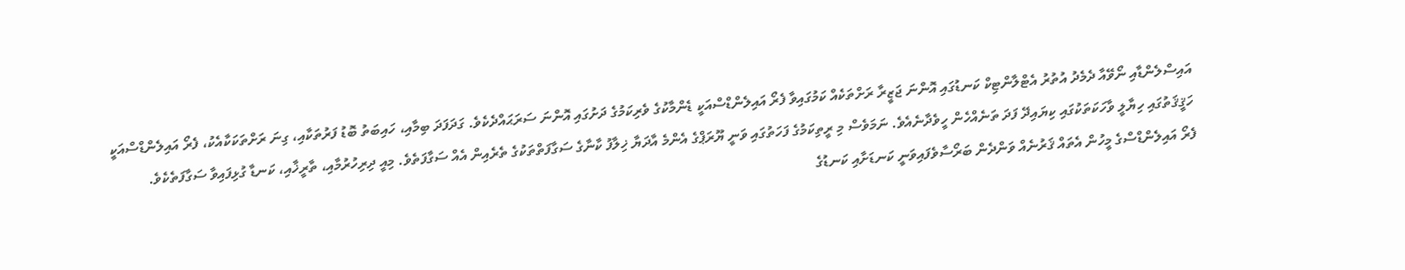އައިސްލެންޑާއި ނޯވޭއާ ދެމެދު އުތުރު އެޓްލާންޓިކް ކަނޑުގައި އޮންނަ ޖަޒީރާ ރަށްތަކެއް ކަމުގައިވާ ފެރޯ އައިލެންޑްސްއަކީ ޑެންމާކުގެ ވެރިކަމުގެ ދަށުގައި އޮންނަ ސަރަޙައްދެކެވެ. ގަދަފަދަ ބިމާއި، ހައިބަތު ބޮޑު ފަރުތަކާއި، ގިނަ ރަށްތަކަކާއެކު، ފެރޯ އައިލެންޑްސްއަކީ ހަޤީޤަތުގައި ހިޔާލީ ވާހަކަތަކުގައި ކިޔައިދޭ ފަދަ ތަނެއްހެން ހީވެދާނެއެވެ. ނަމަވެސް މި ރީތިކަމުގެ ފަހަތުގައި ވަނީ ޔޫރަޕްގެ އެންމެ އާދަޔާ ޚިލާފު ކާނާގެ ސަގާފަތްތަކުގެ ތެރެއިން އެއް ސަގާފަތެވެ. މިއީ ދިރިހުރުމާއި، ތާރީޚާއި، ކަނޑާ ގުޅިފައިވާ ސަގާފަތެކެވެ.
ފެރޯ އައިލެންޑްސްގެ މީހުން އެތައް ޤަރުނެއް ވަންދެން ބަރޯސާވެފައިވަނީ ކަނޑަށާއި ކަނޑުގެ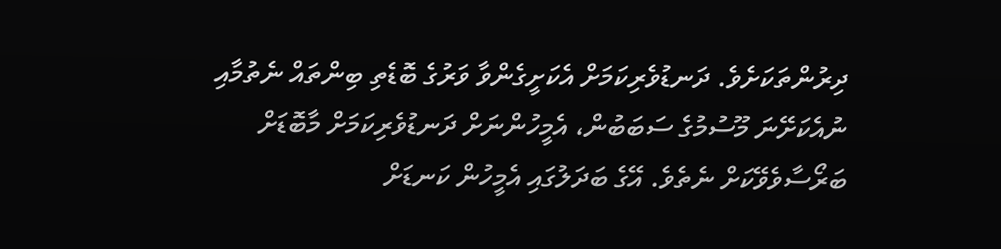ދިރުންތަކަށެވެ. ދަނޑުވެރިކަމަށް އެކަށީގެންވާ ވަރުގެ ބޮޑެތި ބިންތައް ނެތުމާއި ނުއެކަށޭނަ މޫސުމުގެ ސަބަބުން، އެމީހުންނަށް ދަނޑުވެރިކަމަށް މާބޮޑަށް ބަރޯސާވެވޭކަށް ނެތެވެ. އޭގެ ބަދަލުގައި އެމީހުން ކަނޑަށް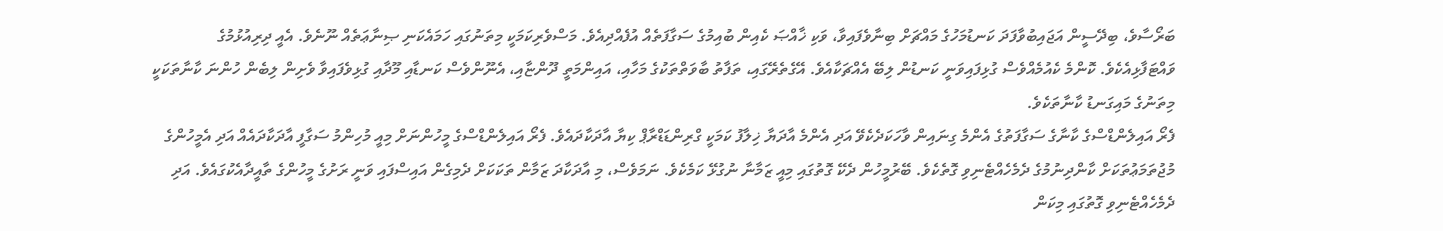ބަރޯސާވެ، ބިދޭސީން އަޖައިބުވާފަދަ ކަނޑުމަހުގެ މައްޗަށް ބިނާވެފައިވާ، ވަކި ޚާއްޞަ ކެއިން ބުއިމުގެ ސަގާފަތެއް އުފެއްދިއެވެ. މަސްވެރިކަމަކީ މިތަނުގައި ހަމައެކަނި ޞިނާޢަތެއް ނޫނެވެ. އެއީ ދިރިއުޅުމުގެ ވައްޓަފާޅިއެކެވެ. ކޮންމެ ކެއުމެއްވެސް ގުޅިފައިވަނީ ކަނޑުން ލިބޭ އެއްޗަކާއެވެ. އޭގެތެރޭގައި، ތަފާތު ބާވަތްތަކުގެ މަހާއި، އައިންމަތީ ދޫންޏާއި، އެނޫންވެސް ކަނޑާއި މޫދާއި ގުޅިވެފައިވާ ވެށިން ލިބެން ހުންނަ ކާނާތަކަކީ މިތަނުގެ މައިގަނޑު ކާނާތަކެވެ.
ފެރޯ އައިލެންޑްސްގެ ކާނާގެ ސަގާފަތުގެ އެންމެ ގިނައިން ވާހަކަދެކެވޭ އަދި އެންމެ އާދަޔާ ޚިލާފު ކަމަކީ ގްރިންޑަޑްރާޕް ކިޔާ އާދަކާދައެވެ. ފެރޯ އައިލެންޑްސްގެ މީހުންނަށް މިއީ މުހިންމު ސަގާފީ އާދަކާދައެއް އަދި އެމީހުންގެ މުޖުތަމަޢުތަކަށް ކާންދިނުމުގެ ދެމެހެއްޓެނިވި ގޮތެކެވެ. ބޭރުމީހުން ދެކޭ ގޮތުގައި މިއީ ޒަމާނާ ނުގުޅޭ ކަމެކެވެ. ނަމަވެސް، މި އާދަކާދަ ޒަމާން ތަކަކަށް ދެމިގެން އައިސްފައި ވަނީ ރަށުގެ މީހުންގެ ތާއީދާއެކުގައެވެ. އަދި ދެމެހެއްޓެނިވި ގޮތުގައި މިކަން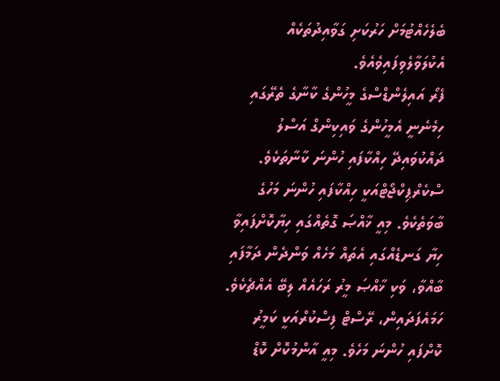ބެލެހެއްޓުމަށް ހަރުކަށި ގަވާއިދުތަކެއް އެކުލަވާލެވިފައިވެއެވެ.
ފެރޯ އައިލެންޑްސްގެ މީހުންގެ ކާނާގެ ތެރޭގައި ހިމެނެނީ އެމީހުންގެ ވައިކިންގް އަސްލު ދައްކުވައިދޭ ހިއްކާފައި ހުންނަ ކާނާތަކެވެ. ސްކެރްޕިކްޖޯޓްއަކީ ހިއްކާފައި ހުންނަ މަހުގެ ބާވަތެކެވެ. މިއީ ޚާއްޞަ ގޮތެއްގައި ހިޔާކޮށްފައިވާ ހިޔާ ގަނޑެއްގައި އެތައް މަހެއް ވަންދެން ދަމާފައި ބާއްވާ، ވަކި ޚާއްޞަ މީރު ރަހައެއް ލިބޭ އެއްޗެކެވެ. ހަމައެފަދައިން، ރޭސްޓް ފިސްކުރްއަކީ ކަމީރު ކޮށްފައި ހުންނަ މަހެވެ. މިއީ އާންމުކޮށް ކޮޑް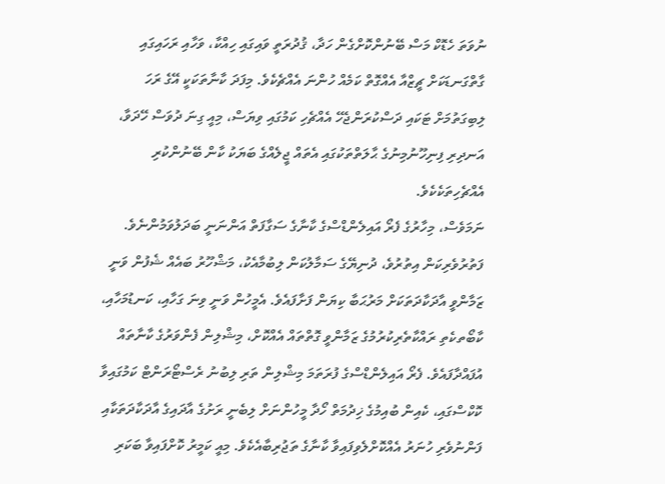ނުވަތަ ހެޑޮކް މަސް ބޭނުންކޮށްގެން ހަދާ، ޤުދުރަތީ ވައިގައި ހިއްކާ، ވަހާއި ރަހައިގައި ގާތްގަނޑަކަށް ޗީޒްއާ އެއްގޮތް ކަމެއް ހުންނަ އެއްޗެކެވެ. މިފަދަ ކާނާތަކަކީ އޭގެ ރަހަ ލިބިގަތުމަށް ޓަކައި ދަސްކުރަންޖެހޭ އެއްޗެހި ކަމުގައި ވިޔަސް، މިއީ ގިނަ ދުވަސް ހޭދަވާ، އަނދިރި ފިނިހޫނުމިނުގެ ޙާލަތްތަކުގައި އެތައް ޖީލެއްގެ ބަޔަކު ކާން ބޭނުންކުރި އެއްޗެހިތަކެކެވެ.
ނަމަވެސް، މިހާރުގެ ފެރޯ އައިލެންޑްސްގެ ކާނާގެ ސަގާފަތް އަންނަނީ ބަދަލުވަމުންނެވެ. ފަތުރުވެރިކަން އިތުރުވެ، ދުނިޔޭގެ ސަމާލުކަން ލިބުމާއެކު، މަޝްހޫރު ބައެއް ޝެފުން ވަނީ ޒަމާންވީ އާދަކާދަތަކަށް މަރުޙަބާ ކިޔަން ފަށާފައެވެ. އެމީހުން ވަނީ ވިނަ ގަހާއި، ކަނޑުމަހާއި، ކާބޯތކެތި ރައްކާތެރިކުރުމުގެ ޒަމާންވީ ގޮތްތައް އެއްކޮށް، މިޝްލިން ފެންވަރުގެ ކާނާތައް އުފައްދާފައެވެ. ފެރޯ އައިލެންޑްސްގެ ފުރަތަމަ މިޝްލިން ތަރި ލިބުނު ރެސްޓޯރަންޓް ކަމުގައިވާ ކޮކްސްގައި، ކެއިން ބުއިމުގެ ޚިދުމަތް ހޯދާ މީހުންނަށް ލިބެނީ ރަށުގެ އާދައިގެ އާދަކާދަތަކާއި ފަންނުވެރި ހުނަރު އެއްކޮށްލެވިފައިވާ ކާނާގެ ތަޖުރިބާއެކެވެ. މިއީ ކަމީރު ކޮށްފައިވާ ބަކަރި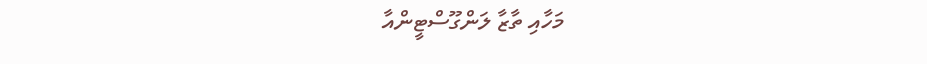މަހާއި ތާޒާ ލަންގޫސްޓީންއާ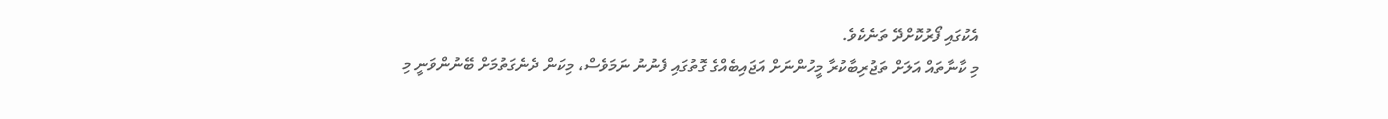އެކުގައި ފޯރުކޮށްދޭ ތަނެކެވެ.
މި ކާނާތައް އަލަށް ތަޖުރިބާކުރާ މީހުންނަށް އަޖައިބެއްގެ ގޮތުގައި ފެނުނު ނަމަވެސް، މިކަން ދެނެގަތުމަށް ބޭނުންވަނީ މި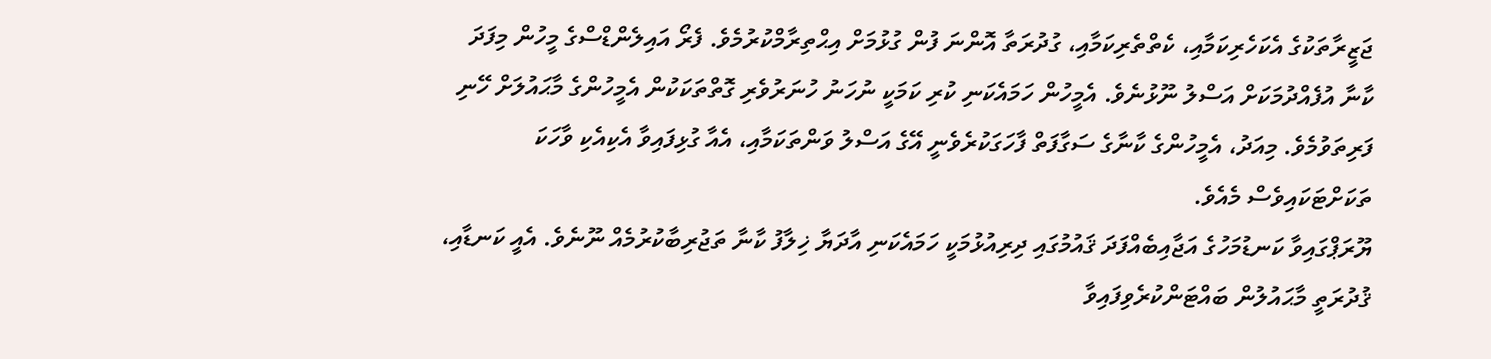ޖަޒީރާތަކުގެ އެކަހެރިކަމާއި، ކެތްތެރިކަމާއި، ގުދުރަތާ އޮންނަ ފުން ގުޅުމަށް އިޙްތިރާމްކުރުމެވެ. ފެރޯ އައިލެންޑްސްގެ މީހުން މިފަދަ ކާނާ އުފެއްދުމަކަށް އަސްލު ނޫޅުނެވެ. އެމީހުން ހަމައެކަނި ކުރި ކަމަކީ ނުހަނު ހުނަރުވެރި ގޮތްތަކަކުން އެމީހުންގެ މާޙައުލަށް ހޭނި ފަރިތަވުމެވެ. މިއަދު، އެމީހުންގެ ކާނާގެ ސަގާފަތް ފާހަގަކުރެވެނީ އޭގެ އަސްލު ވަންތަކަމާއި، އެއާ ގުޅިފައިވާ އެކިއެކި ވާހަކަ ތަކަށްޓަކައިވެސް މެއެވެ.
ޔޫރަޕްގައިވާ ކަނޑުމަހުގެ އަޖާއިބެއްފަދަ ޤައުމުގައި ދިރިއުޅުމަކީ ހަމައެކަނި އާދަޔާ ޚިލާފު ކާނާ ތަޖުރިބާކުރުމެއް ނޫނެވެ. އެއީ ކަނޑާއި، ޤުދުރަތީ މާޙައުލުން ބައްޓަންކުރެވިފައިވާ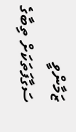ޒަމާންވީ ސަގާފަތަކަށް ތިބާގެ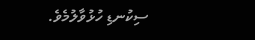ސިކުނޑި ހުޅުވާލުމެވެ.